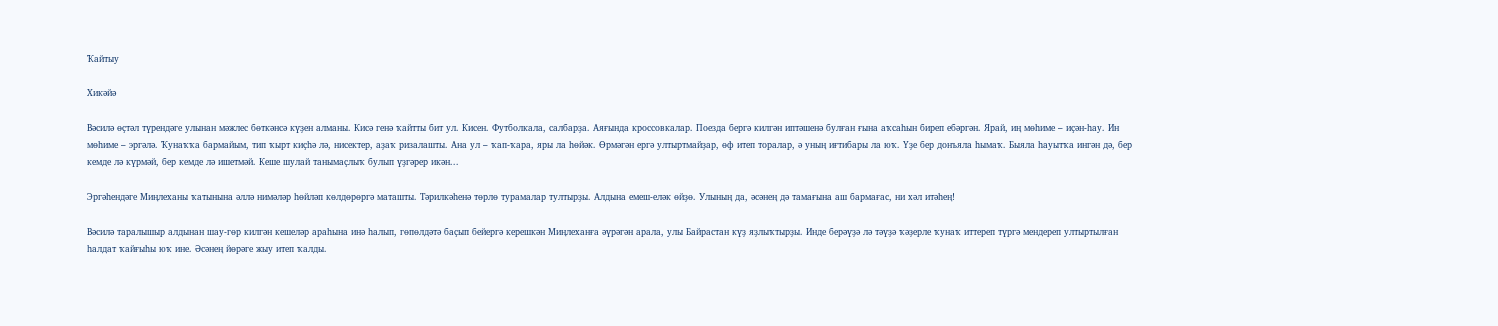Ҡайтыу

Хикәйә

Вәсилә өҫтәл түрендәге улынан мәжлес бөткәнсә күҙен алманы. Кисә генә ҡайтты бит ул. Кисен. Футболкала, салбарҙа. Аяғында кроссовкалар. Поезда бергә килгән иптәшенә булған ғына аҡсаһын биреп ебәргән. Ярай, иң мөһиме – иҫән-һау. Ин мөһиме – эргәлә. Ҡунаҡҡа бармайым, тип ҡырт киҫһә лә, нисектер, аҙаҡ ризалашты. Ана ул – ҡап-ҡара, яры ла һөйәк. Өрмәгән ергә ултыртмайҙар, өф итеп торалар, ә уның иғтибары ла юҡ. Үҙе бер донъяла һымаҡ. Быяла һауытҡа ингән дә, бер кемде лә күрмәй, бер кемде лә ишетмәй. Кеше шулай танымаҫлыҡ булып үҙгәрер икән...

Эргәһендәге Миңлеханы ҡатынына әллә нимәләр һөйләп көлдөрөргә маташты. Тәрилкәһенә төрлө турамалар тултырҙы. Алдына емеш-еләк өйҙө. Улының да, әсәнең дә тамағына аш бармағас, ни хәл итәһең!

Вәсилә таралышыр алдынан шау-гөр килгән кешеләр араһына инә һалып, гөпөлдәтә баҫып бейергә керешкән Миңлеханға әүрәгән арала, улы Байрастан күҙ яҙлыҡтырҙы. Инде берәүҙә лә тәүҙә ҡәҙерле ҡунаҡ иттереп түргә мендереп ултыртылған һалдат ҡайғыһы юҡ ине. Әсәнең йөрәге жыу итеп ҡалды.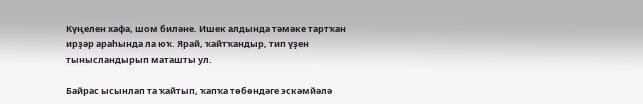Күңелен хафа, шом биләне. Ишек алдында тәмәке тартҡан ирҙәр араһында ла юҡ. Ярай, ҡайтҡандыр, тип үҙен тынысландырып маташты ул.

Байрас ысынлап та ҡайтып, ҡапҡа төбөндәге эскәмйәлә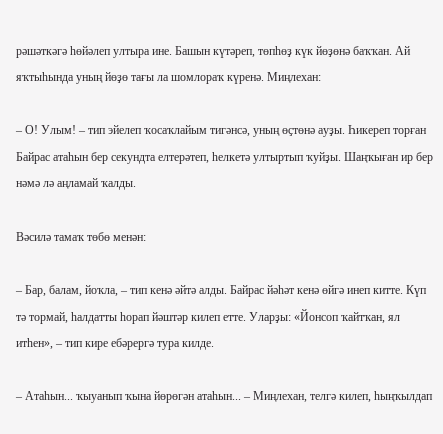рәшәткәгә һөйәлеп ултыра ине. Башын күтәреп, төпһөҙ күк йөҙөнә баҡҡан. Ай яҡтыһында уның йөҙө тағы ла шомлораҡ күренә. Миңлехан:

– О! Улым! – тип эйелеп ҡосаҡлайым тигәнсә, уның өҫтөнә ауҙы. Һикереп торған Байрас атаһын бер секундта елтерәтеп, һелкетә ултыртып ҡуйҙы. Шаңҡыған ир бер нәмә лә аңламай ҡалды.

Вәсилә тамаҡ төбө менән:

– Бар, балам, йоҡла, – тип кенә әйтә алды. Байрас йәһәт кенә өйгә инеп китте. Күп тә тормай, һалдатты һорап йәштәр килеп етте. Уларҙы: «Йонсоп ҡайтҡан, ял итһен», – тип кире ебәрергә тура килде.

– Атаһын... ҡыуанып ҡына йөрөгән атаһын... – Миңлехан, телгә килеп, һыңҡылдап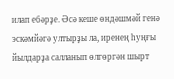илап ебәрҙе. Әсә кеше өндәшмәй генә эскәмйәгә ултырҙы ла, иренең һуңғы йылдарҙа салланып өлгөргән шырт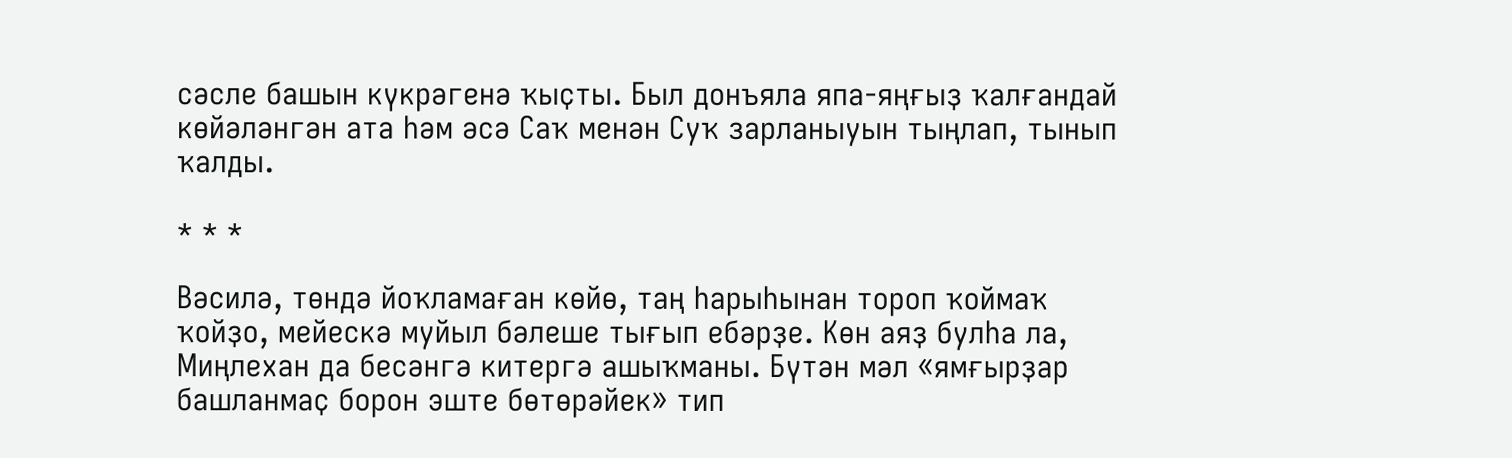сәсле башын күкрәгенә ҡыҫты. Был донъяла япа-яңғыҙ ҡалғандай көйәләнгән ата һәм әсә Саҡ менән Суҡ зарланыуын тыңлап, тынып ҡалды.

* * *

Вәсилә, төндә йоҡламаған көйө, таң һарыһынан тороп ҡоймаҡ ҡойҙо, мейескә муйыл бәлеше тығып ебәрҙе. Көн аяҙ булһа ла, Миңлехан да бесәнгә китергә ашыҡманы. Бүтән мәл «ямғырҙар башланмаҫ борон эште бөтөрәйек» тип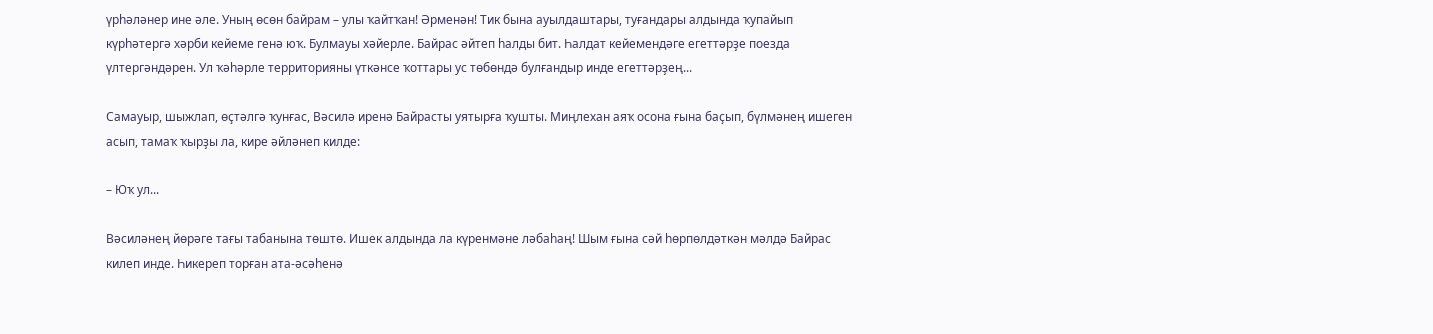үрһәләнер ине әле. Уның өсөн байрам – улы ҡайтҡан! Әрменән! Тик бына ауылдаштары, туғандары алдында ҡупайып күрһәтергә хәрби кейеме генә юҡ. Булмауы хәйерле. Байрас әйтеп һалды бит. Һалдат кейемендәге егеттәрҙе поезда үлтергәндәрен. Ул ҡәһәрле территорияны үткәнсе ҡоттары ус төбөндә булғандыр инде егеттәрҙең...

Самауыр, шыжлап, өҫтәлгә ҡунғас, Вәсилә иренә Байрасты уятырға ҡушты. Миңлехан аяҡ осона ғына баҫып, бүлмәнең ишеген асып, тамаҡ ҡырҙы ла, кире әйләнеп килде:

– Юҡ ул...

Вәсиләнең йөрәге тағы табанына төштө. Ишек алдында ла күренмәне ләбаһаң! Шым ғына сәй һөрпөлдәткән мәлдә Байрас килеп инде. Һикереп торған ата-әсәһенә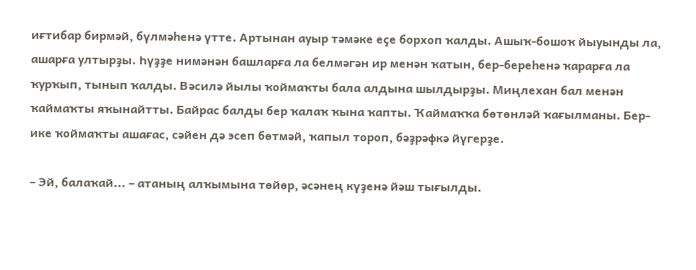иғтибар бирмәй, бүлмәһенә үтте. Артынан ауыр тәмәке еҫе борхоп ҡалды. Ашыҡ-бошоҡ йыуынды ла, ашарға ултырҙы. Һүҙҙе нимәнән башларға ла белмәгән ир менән ҡатын, бер-береһенә ҡарарға ла ҡурҡып, тынып ҡалды. Вәсилә йылы ҡоймаҡты бала алдына шылдырҙы. Миңлехан бал менән ҡаймаҡты яҡынайтты. Байрас балды бер ҡалаҡ ҡына ҡапты. Ҡаймаҡҡа бөтөнләй ҡағылманы. Бер-ике ҡоймаҡты ашағас, сәйен дә эсеп бөтмәй, ҡапыл тороп, бәҙрәфкә йүгерҙе.

– Эй, балаҡай... – атаның алҡымына төйөр, әсәнең күҙенә йәш тығылды.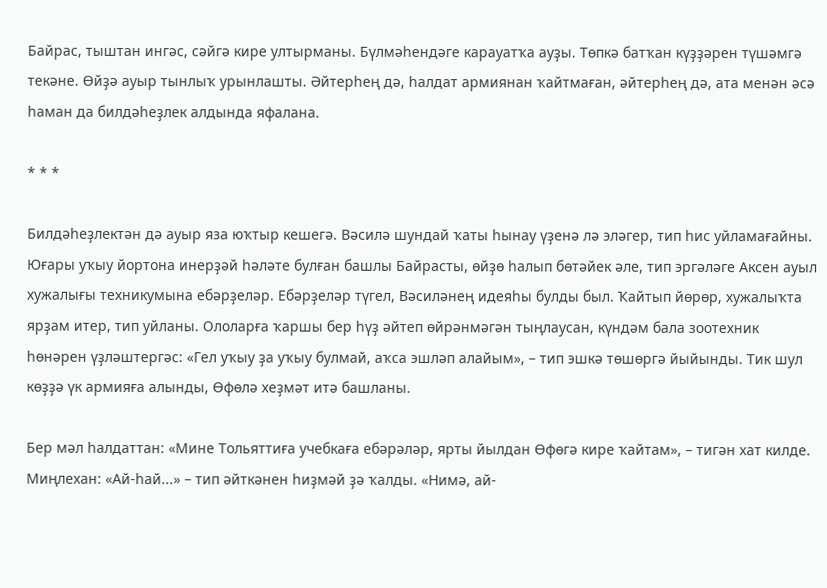Байрас, тыштан ингәс, сәйгә кире ултырманы. Бүлмәһендәге карауатҡа ауҙы. Төпкә батҡан күҙҙәрен түшәмгә текәне. Өйҙә ауыр тынлыҡ урынлашты. Әйтерһең дә, һалдат армиянан ҡайтмаған, әйтерһең дә, ата менән әсә һаман да билдәһеҙлек алдында яфалана.

* * *

Билдәһеҙлектән дә ауыр яза юҡтыр кешегә. Вәсилә шундай ҡаты һынау үҙенә лә эләгер, тип һис уйламағайны. Юғары уҡыу йортона инерҙәй һәләте булған башлы Байрасты, өйҙө һалып бөтәйек әле, тип эргәләге Аксен ауыл хужалығы техникумына ебәрҙеләр. Ебәрҙеләр түгел, Вәсиләнең идеяһы булды был. Ҡайтып йөрөр, хужалыҡта ярҙам итер, тип уйланы. Ололарға ҡаршы бер һүҙ әйтеп өйрәнмәгән тыңлаусан, күндәм бала зоотехник һөнәрен үҙләштергәс: «Гел уҡыу ҙа уҡыу булмай, аҡса эшләп алайым», – тип эшкә төшөргә йыйынды. Тик шул көҙҙә үк армияға алынды, Өфөлә хеҙмәт итә башланы.

Бер мәл һалдаттан: «Мине Тольяттиға учебкаға ебәрәләр, ярты йылдан Өфөгә кире ҡайтам», – тигән хат килде. Миңлехан: «Ай-һай...» – тип әйткәнен һиҙмәй ҙә ҡалды. «Нимә, ай-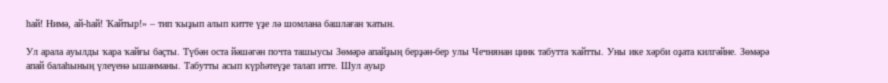һай! Нимә, ай-һай! Ҡайтыр!» – тип ҡыҙып алып китте үҙе лә шомлана башлаған ҡатын.

Ул арала ауылды ҡара ҡайғы баҫты. Түбән оста йәшәгән почта ташыусы Зөмәрә апайҙың берҙән-бер улы Чечнянан цинк табутта ҡайтты. Уны ике хәрби оҙата килгәйне. Зөмәрә апай балаһының үлеүенә ышанманы. Табутты асып күрһәтеүҙе талап итте. Шул ауыр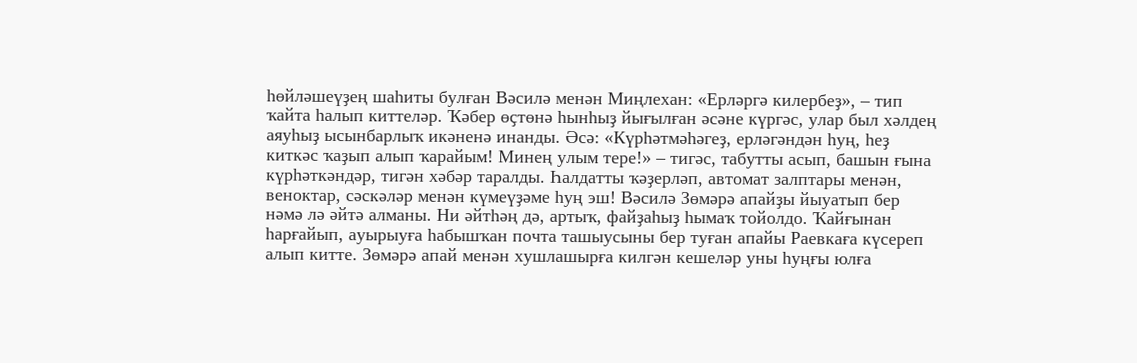һөйләшеүҙең шаһиты булған Вәсилә менән Миңлехан: «Ерләргә килербеҙ», – тип ҡайта һалып киттеләр. Ҡәбер өҫтөнә һынһыҙ йығылған әсәне күргәс, улар был хәлдең аяуһыҙ ысынбарлыҡ икәненә инанды. Әсә: «Күрһәтмәһәгеҙ, ерләгәндән һуң, һеҙ киткәс ҡаҙып алып ҡарайым! Минең улым тере!» – тигәс, табутты асып, башын ғына күрһәткәндәр, тигән хәбәр таралды. Һалдатты ҡәҙерләп, автомат залптары менән, веноктар, сәскәләр менән күмеүҙәме һуң эш! Вәсилә Зөмәрә апайҙы йыуатып бер нәмә лә әйтә алманы. Ни әйтһәң дә, артыҡ, файҙаһыҙ һымаҡ тойолдо. Ҡайғынан һарғайып, ауырыуға һабышҡан почта ташыусыны бер туған апайы Раевкаға күсереп алып китте. Зөмәрә апай менән хушлашырға килгән кешеләр уны һуңғы юлға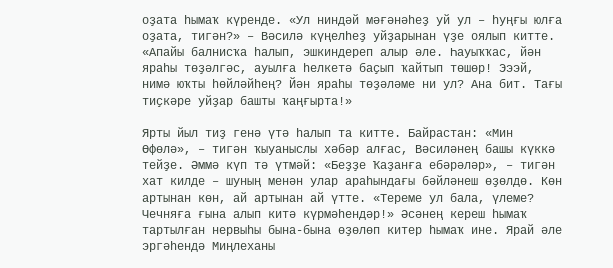оҙата һымаҡ күренде. «Ул ниндәй мәғәнәһеҙ уй ул – һуңғы юлға оҙата, тигән?» – Вәсилә күңелһеҙ уйҙарынан үҙе оялып китте. «Апайы балнисҡа һалып, эшкиндереп алыр әле. Һауыҡҡас, йән яраһы төҙәлгәс, ауылға һелкетә баҫып ҡайтып төшөр! Эээй, нимә юҡты һөйләйһең? Йән яраһы төҙәләме ни ул? Ана бит. Тағы тиҫкәре уйҙар башты ҡаңғырта!»

Ярты йыл тиҙ генә үтә һалып та китте. Байрастан: «Мин Өфөлә», – тигән ҡыуаныслы хәбәр алғас, Вәсиләнең башы күккә тейҙе. Әммә күп тә үтмәй: «Беҙҙе Ҡаҙанға ебәрәләр», – тигән хат килде – шуның менән улар араһындағы бәйләнеш өҙөлдө. Көн артынан көн, ай артынан ай үтте. «Тереме ул бала, үлеме? Чечняға ғына алып китә күрмәһендәр!» Әсәнең кереш һымаҡ тартылған нервыһы бына-бына өҙөлөп китер һымаҡ ине. Ярай әле эргәһендә Миңлеханы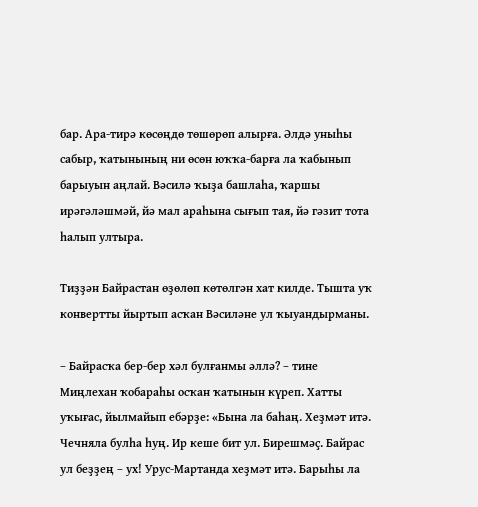бар. Ара-тирә көсөңдө төшөрөп алырға. Әлдә уныһы сабыр, ҡатынының ни өсөн юҡҡа-барға ла ҡабынып барыуын аңлай. Вәсилә ҡыҙа башлаһа, ҡаршы ирәгәләшмәй, йә мал араһына сығып тая, йә гәзит тота һалып ултыра.

Тиҙҙән Байрастан өҙөлөп көтөлгән хат килде. Тышта уҡ конвертты йыртып асҡан Вәсиләне ул ҡыуандырманы.

– Байрасҡа бер-бер хәл булғанмы әллә? – тине Миңлехан ҡобараһы осҡан ҡатынын күреп. Хатты уҡығас, йылмайып ебәрҙе: «Бына ла баһаң. Хеҙмәт итә. Чечняла булһа һуң. Ир кеше бит ул. Бирешмәҫ. Байрас ул беҙҙең – ух! Урус-Мартанда хеҙмәт итә. Барыһы ла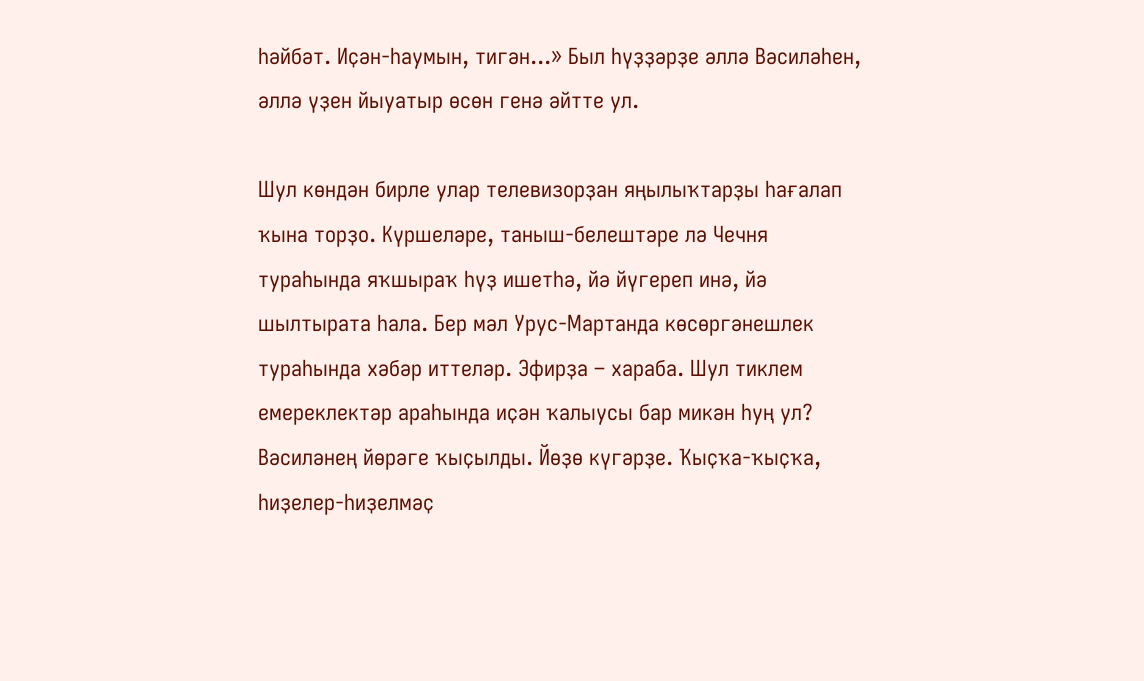һәйбәт. Иҫән-һаумын, тигән...» Был һүҙҙәрҙе әллә Вәсиләһен, әллә үҙен йыуатыр өсөн генә әйтте ул.

Шул көндән бирле улар телевизорҙан яңылыҡтарҙы һағалап ҡына торҙо. Күршеләре, таныш-белештәре лә Чечня тураһында яҡшыраҡ һүҙ ишетһә, йә йүгереп инә, йә шылтырата һала. Бер мәл Урус-Мартанда көсөргәнешлек тураһында хәбәр иттеләр. Эфирҙа – хараба. Шул тиклем емереклектәр араһында иҫән ҡалыусы бар микән һуң ул? Вәсиләнең йөрәге ҡыҫылды. Йөҙө күгәрҙе. Ҡыҫҡа-ҡыҫҡа, һиҙелер-һиҙелмәҫ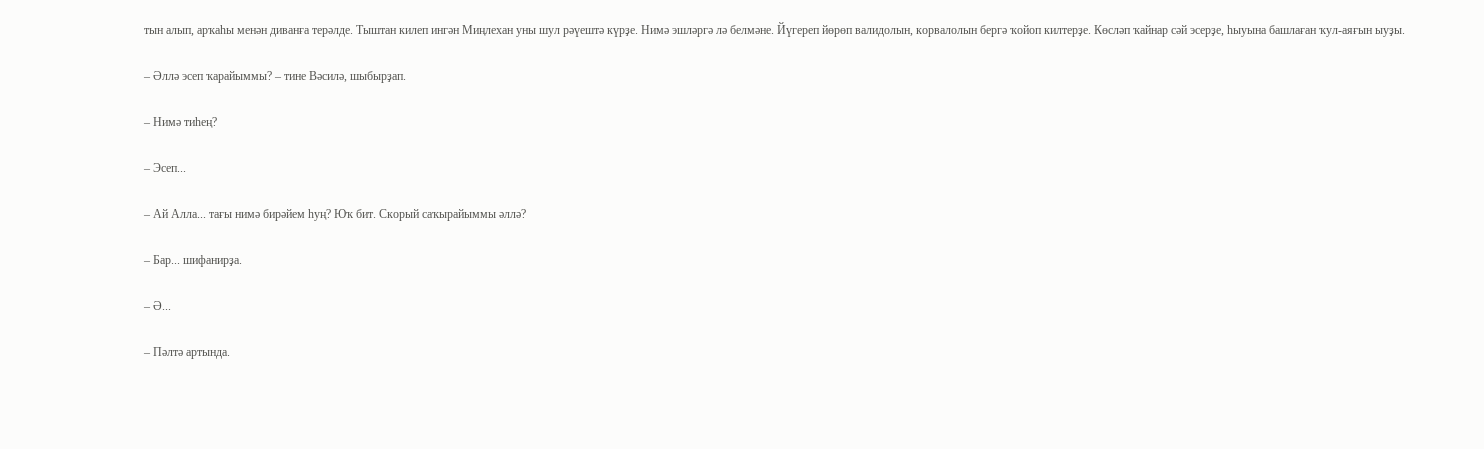тын алып, арҡаһы менән диванға терәлде. Тыштан килеп ингән Миңлехан уны шул рәүештә күрҙе. Нимә эшләргә лә белмәне. Йүгереп йөрөп валидолын, корвалолын бергә ҡойоп килтерҙе. Көсләп ҡайнар сәй эсерҙе, һыуына башлаған ҡул-аяғын ыуҙы.

– Әллә эсеп ҡарайыммы? – тине Вәсилә, шыбырҙап.

– Нимә тиһең?

– Эсеп...

– Ай Алла... тағы нимә бирәйем һуң? Юҡ бит. Скорый саҡырайыммы әллә?

– Бар... шифанирҙа.

– Ә...

– Пәлтә артында.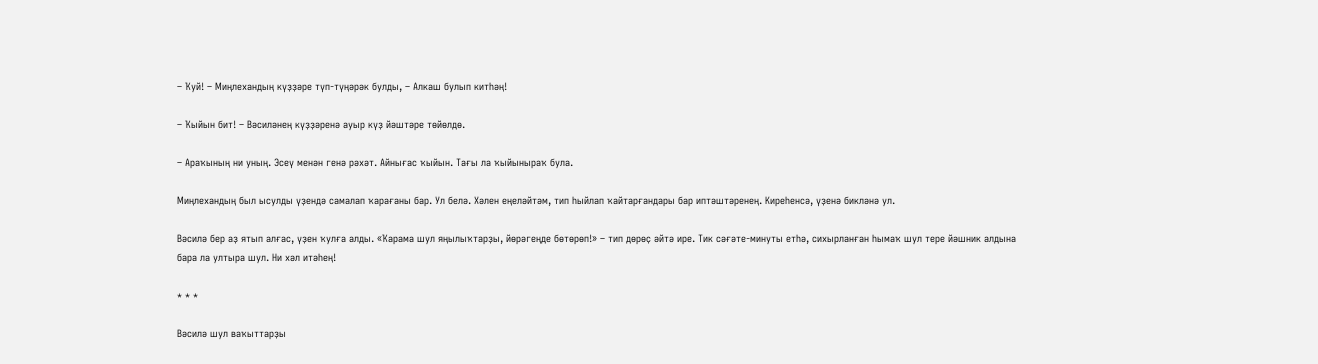– Ҡуй! – Миңлехандың күҙҙәре түп-түңәрәк булды, – Алкаш булып китһәң!

– Ҡыйын бит! – Вәсиләнең күҙҙәренә ауыр күҙ йәштәре төйөлдө.

– Араҡының ни уның. Эсеү менән генә рәхәт. Айнығас ҡыйын. Тағы ла ҡыйыныраҡ була.

Миңлехандың был ысулды үҙендә самалап ҡарағаны бар. Ул белә. Хәлен еңеләйтәм, тип һыйлап ҡайтарғандары бар иптәштәренең. Киреһенсә, үҙенә бикләнә ул.

Вәсилә бер аҙ ятып алғас, үҙен ҡулға алды. «Ҡарама шул яңылыҡтарҙы, йөрәгеңде бөтөрөп!» – тип дөрөҫ әйтә ире. Тик сәғәте-минуты етһә, сихырланған һымаҡ шул тере йәшник алдына бара ла ултыра шул. Ни хәл итәһең!

* * *

Вәсилә шул ваҡыттарҙы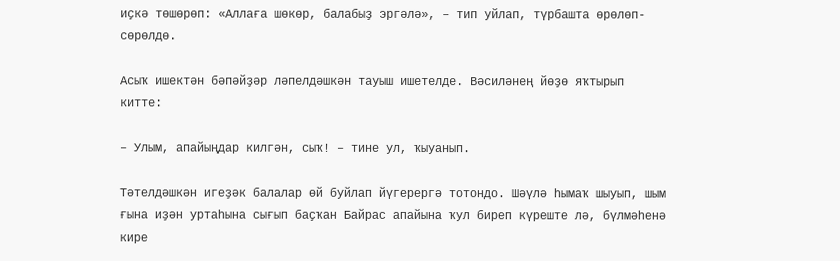иҫкә төшөрөп: «Аллаға шөкөр, балабыҙ эргәлә», – тип уйлап, түрбашта өрөлөп-сөрөлдө.

Асыҡ ишектән бәпәйҙәр ләпелдәшкән тауыш ишетелде. Вәсиләнең йөҙө яҡтырып китте:

– Улым, апайыңдар килгән, сыҡ! – тине ул, ҡыуанып.

Тәтелдәшкән игеҙәк балалар өй буйлап йүгерергә тотондо. Шәүлә һымаҡ шыуып, шым ғына иҙән уртаһына сығып баҫҡан Байрас апайына ҡул биреп күреште лә, бүлмәһенә кире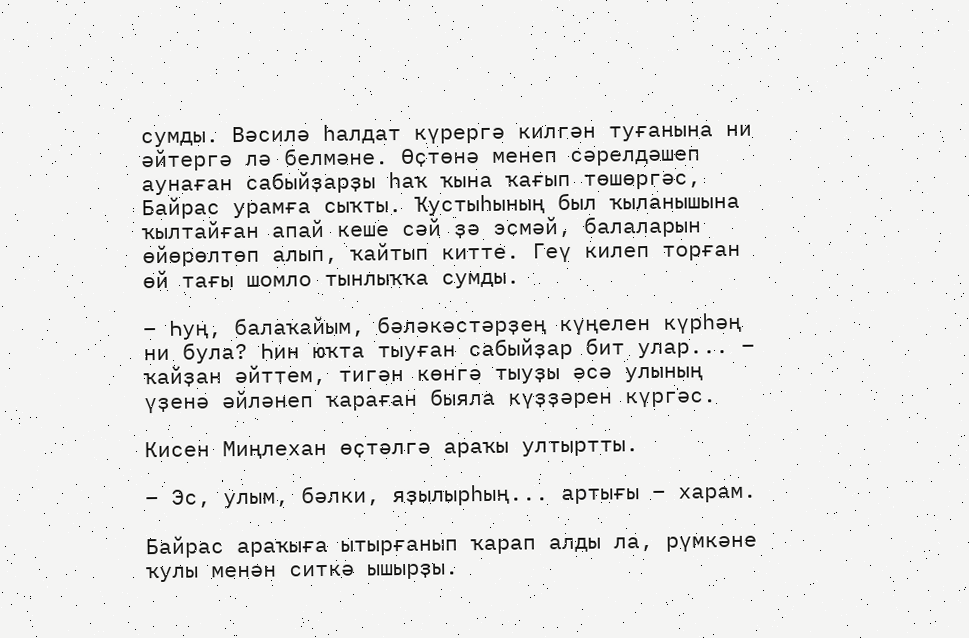сумды. Вәсилә һалдат күрергә килгән туғанына ни әйтергә лә белмәне. Өҫтөнә менеп сәрелдәшеп аунаған сабыйҙарҙы һаҡ ҡына ҡағып төшөргәс, Байрас урамға сыҡты. Ҡустыһының был ҡыланышына ҡылтайған апай кеше сәй ҙә эсмәй, балаларын өйөрөлтөп алып, ҡайтып китте. Геү килеп торған өй тағы шомло тынлыҡҡа сумды.

– Һуң, балаҡайым, бәләкәстәрҙең күңелен күрһәң ни була? Һин юҡта тыуған сабыйҙар бит улар... – ҡайҙан әйттем, тигән көнгә тыуҙы әсә улының үҙенә әйләнеп ҡараған быяла күҙҙәрен күргәс.

Кисен Миңлехан өҫтәлгә араҡы ултыртты.

– Эс, улым, бәлки, яҙылырһың... артығы – харам.

Байрас араҡыға ытырғанып ҡарап алды ла, рүмкәне ҡулы менән ситкә ышырҙы.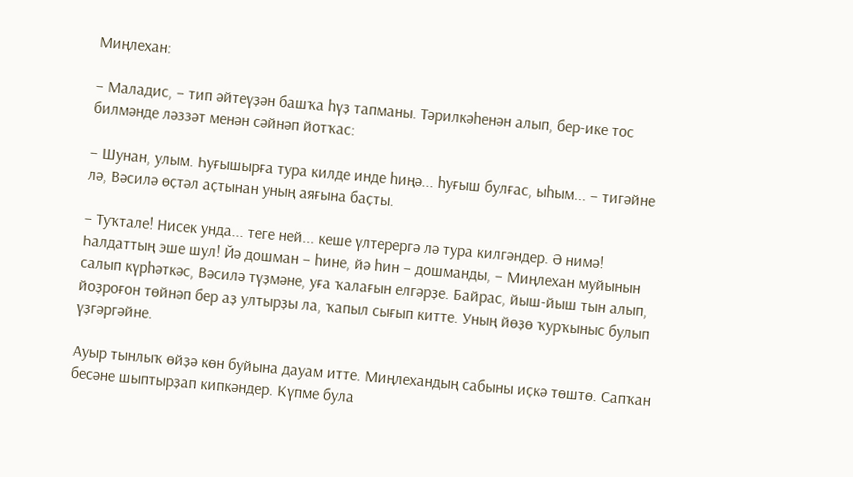Миңлехан:

– Маладис, – тип әйтеүҙән башҡа һүҙ тапманы. Тәрилкәһенән алып, бер-ике тос билмәнде ләззәт менән сәйнәп йотҡас:

– Шунан, улым. Һуғышырға тура килде инде һиңә... һуғыш булғас, ыһым... – тигәйне лә, Вәсилә өҫтәл аҫтынан уның аяғына баҫты.

– Туҡтале! Нисек унда... теге ней... кеше үлтерергә лә тура килгәндер. Ә нимә! Һалдаттың эше шул! Йә дошман – һине, йә һин – дошманды, – Миңлехан муйынын салып күрһәткәс, Вәсилә түҙмәне, уға ҡалағын елгәрҙе. Байрас, йыш-йыш тын алып, йоҙроғон төйнәп бер аҙ ултырҙы ла, ҡапыл сығып китте. Уның йөҙө ҡурҡыныс булып үҙгәргәйне.

Ауыр тынлыҡ өйҙә көн буйына дауам итте. Миңлехандың сабыны иҫкә төштө. Сапҡан бесәне шыптырҙап кипкәндер. Күпме була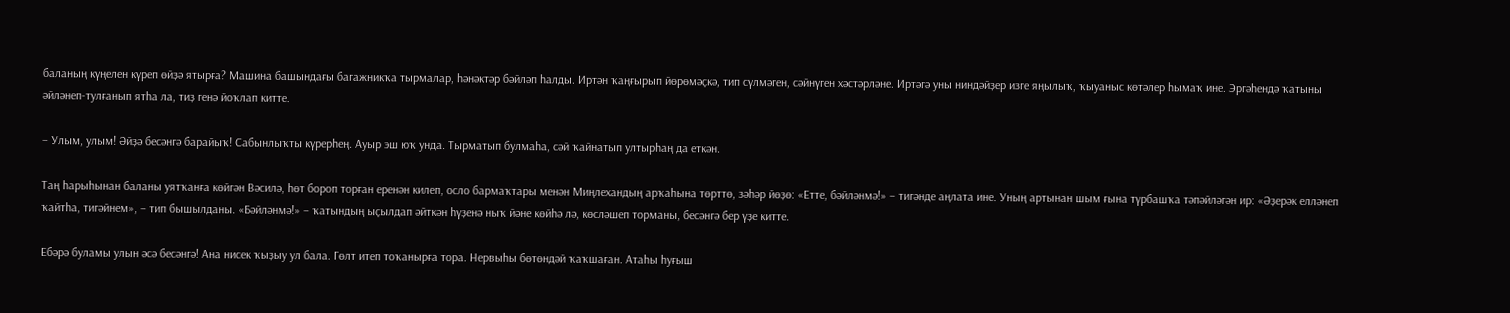баланың күңелен күреп өйҙә ятырға? Машина башындағы багажникҡа тырмалар, һәнәктәр бәйләп һалды. Иртән ҡаңғырып йөрөмәҫкә, тип сүлмәген, сәйнүген хәстәрләне. Иртәгә уны ниндәйҙер изге яңылыҡ, ҡыуаныс көтәлер һымаҡ ине. Эргәһендә ҡатыны әйләнеп-тулғанып ятһа ла, тиҙ генә йоҡлап китте.

– Улым, улым! Әйҙә бесәнгә барайыҡ! Сабынлыҡты күрерһең. Ауыр эш юҡ унда. Тырматып булмаһа, сәй ҡайнатып ултырһаң да еткән.

Таң һарыһынан баланы уятҡанға көйгән Вәсилә, һөт бороп торған еренән килеп, осло бармаҡтары менән Миңлехандың арҡаһына төрттө, зәһәр йөҙө: «Етте, бәйләнмә!» – тигәнде аңлата ине. Уның артынан шым ғына түрбашҡа тәпәйләгән ир: «Әҙерәк елләнеп ҡайтһа, тигәйнем», – тип бышылданы. «Бәйләнмә!» – ҡатындың ыҫылдап әйткән һүҙенә ныҡ йәне көйһә лә, көсләшеп торманы, бесәнгә бер үҙе китте.

Ебәрә буламы улын әсә бесәнгә! Ана нисек ҡыҙыу ул бала. Гөлт итеп тоҡанырға тора. Нервыһы бөтөндәй ҡаҡшаған. Атаһы һуғыш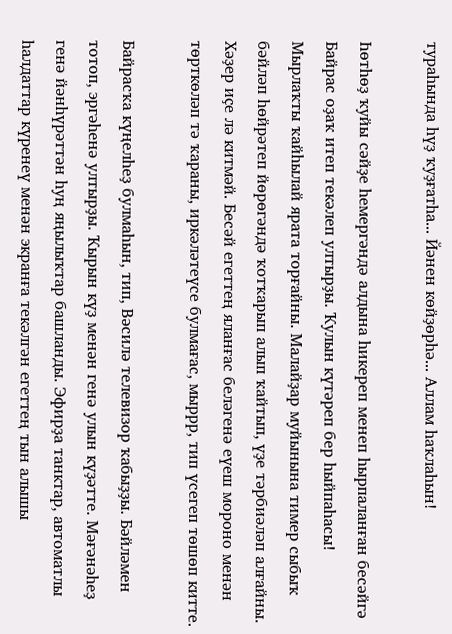тураһында һүҙ ҡуҙғатһа... Йәнен көйҙөрһә... Аллам һаҡлаһын!

Һөтһөҙ ҡуйы сәйҙе һемергәндә алдына һикереп менеп һырпаланған бесәйгә Байрас оҙаҡ итеп текәлеп ултырҙы. Ҡулын күтәреп бер һыйпаһасы! Мырлаҡты ҡайһылай ярата торғайны. Малайҙар муйынына тимер сыбыҡ бәйләп һөйрәтеп йөрөгәндә ҡотҡарып алып ҡайтып, үҙе тәрбиәләп алғайны. Хәҙер иҫе лә китмәй. Бесәй егеттең яланғас беләгенә еүеш мороно менән төрткөләп тә ҡараны, иркәләтеүсе булмағас, мыррр, тип үсегеп төшөп китте.

Байрасҡа күңелһеҙ булмаһын, тип, Вәсилә телевизор ҡабыҙҙы. Бәйләмен тотоп, эргәһенә ултырҙы. Ҡырын күҙ менән генә улын күҙәтте. Мәғәнәһеҙ генә йәнһүрәттән һуң яңылыҡтар башланды. Эфирҙа танктар, автоматлы һалдаттар күренеү менән экранға текәлгән егеттең тын алышы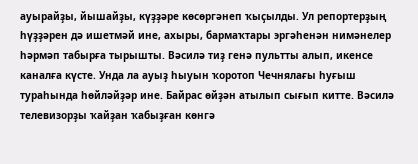ауырайҙы, йышайҙы, күҙҙәре көсөргәнеп ҡыҫылды. Ул репортерҙың һүҙҙәрен дә ишетмәй ине, ахыры, бармаҡтары эргәһенән нимәнелер һәрмәп табырға тырышты. Вәсилә тиҙ генә пультты алып, икенсе каналға күсте. Унда ла ауыҙ һыуын ҡоротоп Чечнялағы һуғыш тураһында һөйләйҙәр ине. Байрас өйҙән атылып сығып китте. Вәсилә телевизорҙы ҡайҙан ҡабыҙған көнгә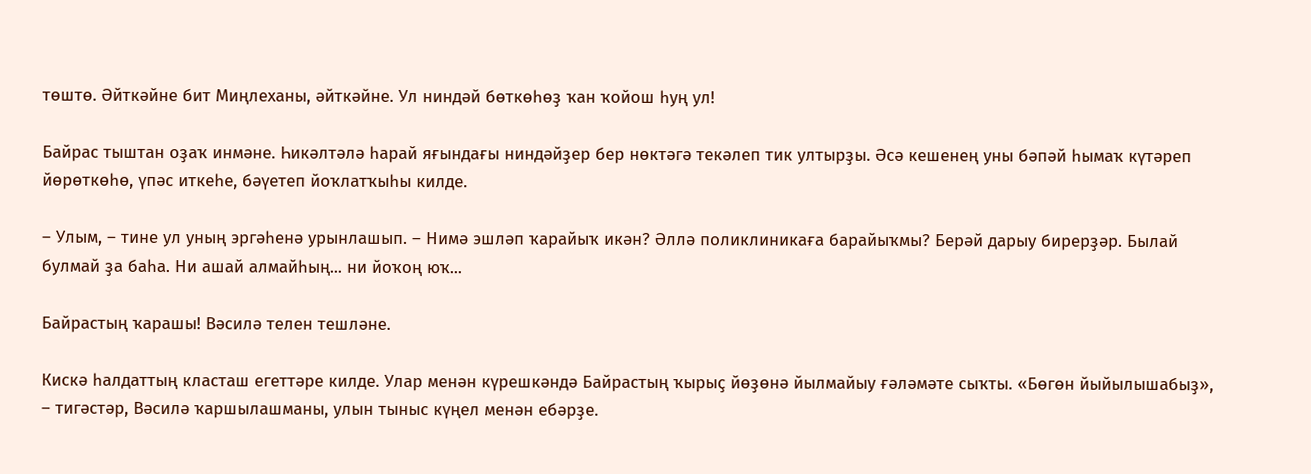төштө. Әйткәйне бит Миңлеханы, әйткәйне. Ул ниндәй бөткөһөҙ ҡан ҡойош һуң ул!

Байрас тыштан оҙаҡ инмәне. Һикәлтәлә һарай яғындағы ниндәйҙер бер нөктәгә текәлеп тик ултырҙы. Әсә кешенең уны бәпәй һымаҡ күтәреп йөрөткөһө, үпәс иткеһе, бәүетеп йоҡлатҡыһы килде.

– Улым, – тине ул уның эргәһенә урынлашып. – Нимә эшләп ҡарайыҡ икән? Әллә поликлиникаға барайыҡмы? Берәй дарыу бирерҙәр. Былай булмай ҙа баһа. Ни ашай алмайһың... ни йоҡоң юҡ...

Байрастың ҡарашы! Вәсилә телен тешләне.

Кискә һалдаттың класташ егеттәре килде. Улар менән күрешкәндә Байрастың ҡырыҫ йөҙөнә йылмайыу ғәләмәте сыҡты. «Бөгөн йыйылышабыҙ», – тигәстәр, Вәсилә ҡаршылашманы, улын тыныс күңел менән ебәрҙе.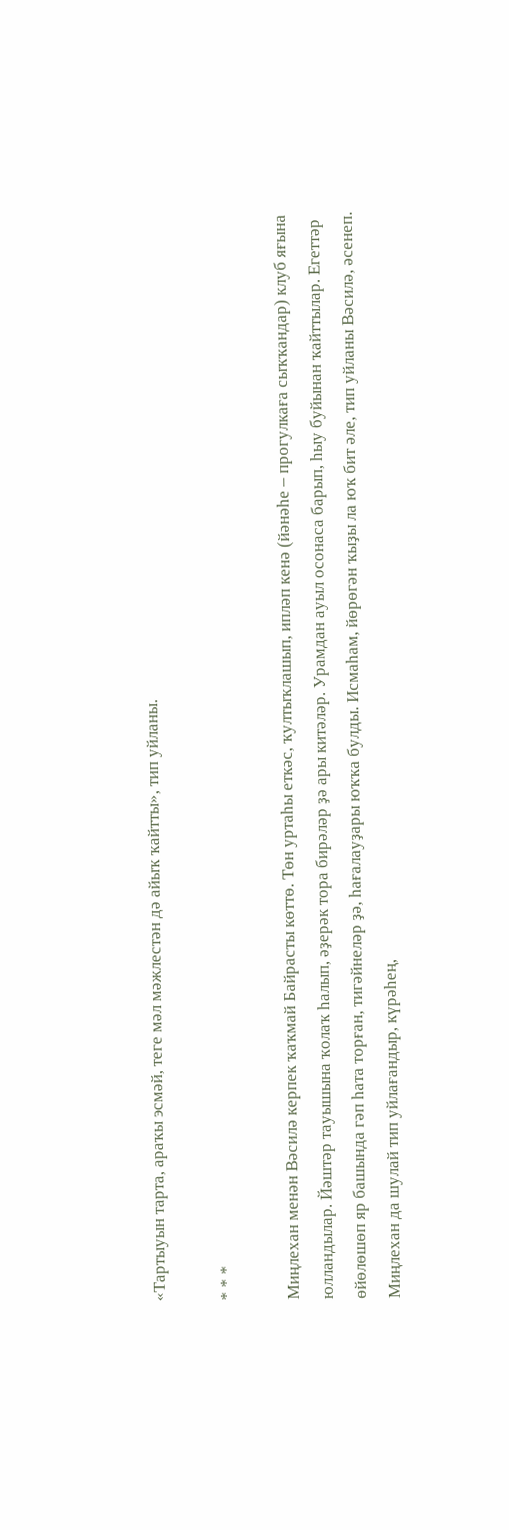«Тартыуын тарта, араҡы эсмәй, теге мәл мәжлестән дә айыҡ ҡайтты», тип уйланы.

* * *

Миңлехан менән Вәсилә керпек ҡаҡмай Байрасты көттө. Төн уртаһы еткәс, ҡултыҡлашып, ипләп кенә (йәнәһе – прогулкаға сыҡҡандар) клуб яғына юлландылар. Йәштәр тауышына ҡолаҡ һалып, әҙерәк тора бирәләр ҙә ары китәләр. Урамдан ауыл осонаса барып, һыу буйынан ҡайттылар. Егеттәр өйөлөшөп яр башында гәп һата торған, тигәйнеләр ҙә, һағалауҙары юҡҡа булды. Исмаһам, йөрөгән ҡыҙы ла юҡ бит әле, тип уйланы Вәсилә, әсенеп. Миңлехан да шулай тип уйлағандыр, күрәһең,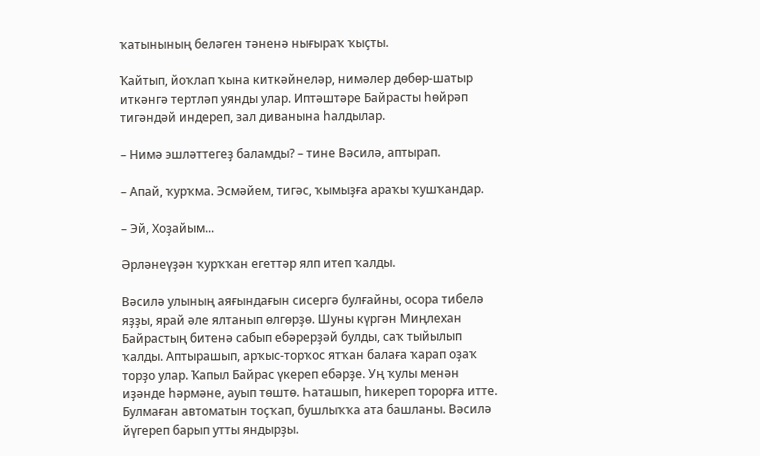ҡатынының беләген тәненә нығыраҡ ҡыҫты.

Ҡайтып, йоҡлап ҡына киткәйнеләр, нимәлер дөбөр-шатыр иткәнгә тертләп уянды улар. Иптәштәре Байрасты һөйрәп тигәндәй индереп, зал диванына һалдылар.

– Нимә эшләттегеҙ баламды? – тине Вәсилә, аптырап.

– Апай, ҡурҡма. Эсмәйем, тигәс, ҡымыҙға араҡы ҡушҡандар.

– Эй, Хоҙайым...

Әрләнеүҙән ҡурҡҡан егеттәр ялп итеп ҡалды.

Вәсилә улының аяғындағын сисергә булғайны, осора тибелә яҙҙы, ярай әле ялтанып өлгөрҙө. Шуны күргән Миңлехан Байрастың битенә сабып ебәрерҙәй булды, саҡ тыйылып ҡалды. Аптырашып, арҡыс-торҡос ятҡан балаға ҡарап оҙаҡ торҙо улар. Ҡапыл Байрас үкереп ебәрҙе. Уң ҡулы менән иҙәнде һәрмәне, ауып төштө. Һаташып, һикереп торорға итте. Булмаған автоматын тоҫҡап, бушлыҡҡа ата башланы. Вәсилә йүгереп барып утты яндырҙы.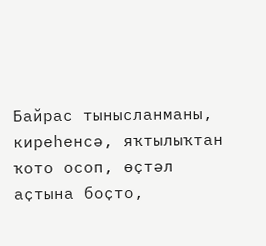Байрас тынысланманы, киреһенсә, яҡтылыҡтан ҡото осоп, өҫтәл аҫтына боҫто,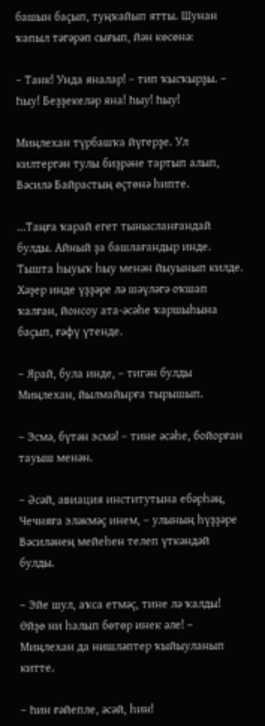башын баҫып, туңҡайып ятты. Шунан ҡапыл тәгәрәп сығып, йән көсөнә:

– Танк! Унда яналар! – тип ҡысҡырҙы. – Һыу! Беҙҙекеләр яна! Һыу! Һыу!

Миңлехан түрбашҡа йүгерҙе. Ул килтергән тулы биҙрәне тартып алып, Вәсилә Байрастың өҫтөнә һипте.

...Таңға ҡарай егет тынысланғандай булды. Айный ҙа башлағандыр инде. Тышта һыуыҡ һыу менән йыуынып килде. Хәҙер инде үҙҙәре лә шәүләгә оҡшап ҡалған, йонсоу ата-әсәһе ҡаршыһына баҫып, ғәфү үтенде.

– Ярай, була инде, – тигән булды Миңлехан, йылмайырға тырышып.

– Эсмә, бүтән эсмә! – тине әсәһе, бойорған тауыш менән.

– Әсәй, авиация институтына ебәрһәң, Чечняға эләкмәҫ инем, – улының һүҙҙәре Вәсиләнең мейеһен телеп үткәндәй булды.

– Эйе шул, аҡса етмәҫ, тине лә ҡалды! Өйҙө ни һалып бөтөр инек әле! – Миңлехан да нишләптер ҡыйыуланып китте.

– Һин ғәйепле, әсәй, һин!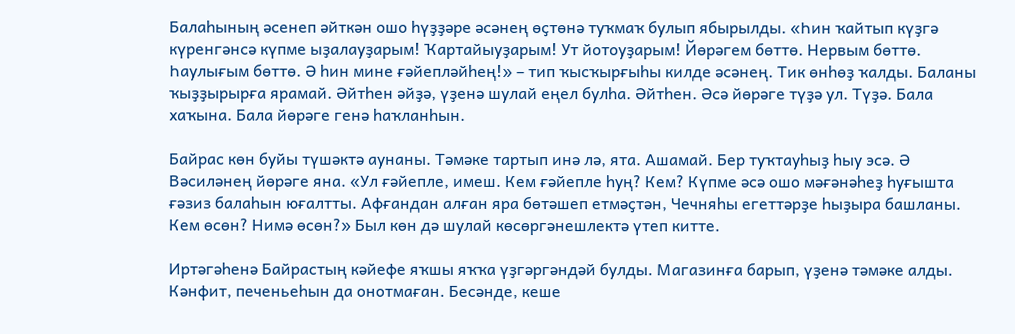Балаһының әсенеп әйткән ошо һүҙҙәре әсәнең өҫтөнә туҡмаҡ булып ябырылды. «Һин ҡайтып күҙгә күренгәнсә күпме ыҙалауҙарым! Ҡартайыуҙарым! Ут йотоуҙарым! Йөрәгем бөттө. Нервым бөттө. Һаулығым бөттө. Ә һин мине ғәйепләйһең!» – тип ҡысҡырғыһы килде әсәнең. Тик өнһөҙ ҡалды. Баланы ҡыҙҙырырға ярамай. Әйтһен әйҙә, үҙенә шулай еңел булһа. Әйтһен. Әсә йөрәге түҙә ул. Түҙә. Бала хаҡына. Бала йөрәге генә һаҡланһын.

Байрас көн буйы түшәктә аунаны. Тәмәке тартып инә лә, ята. Ашамай. Бер туҡтауһыҙ һыу эсә. Ә Вәсиләнең йөрәге яна. «Ул ғәйепле, имеш. Кем ғәйепле һуң? Кем? Күпме әсә ошо мәғәнәһеҙ һуғышта ғәзиз балаһын юғалтты. Афғандан алған яра бөтәшеп етмәҫтән, Чечняһы егеттәрҙе һыҙыра башланы. Кем өсөн? Нимә өсөн?» Был көн дә шулай көсөргәнешлектә үтеп китте.

Иртәгәһенә Байрастың кәйефе яҡшы яҡҡа үҙгәргәндәй булды. Магазинға барып, үҙенә тәмәке алды. Кәнфит, печеньеһын да онотмаған. Бесәнде, кеше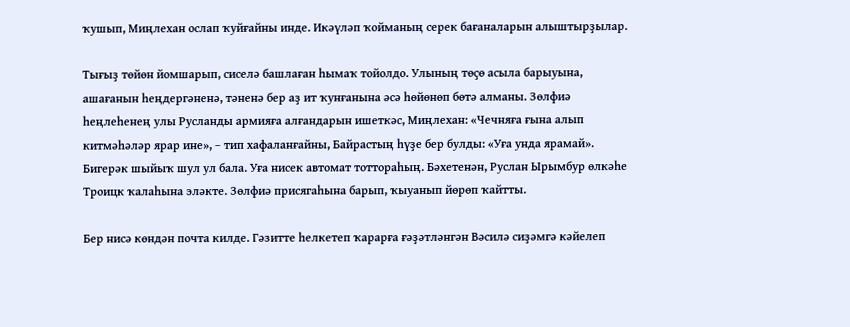ҡушып, Миңлехан ослап ҡуйғайны инде. Икәүләп ҡойманың серек бағаналарын алыштырҙылар.

Тығыҙ төйөн йомшарып, сиселә башлаған һымаҡ тойолдо. Улының төҫө асыла барыуына, ашағанын һеңдергәненә, тәненә бер аҙ ит ҡунғанына әсә һөйөнөп бөтә алманы. Зөлфиә һеңлеһенең улы Русланды армияға алғандарын ишеткәс, Миңлехан: «Чечняға ғына алып китмәһәләр ярар ине», – тип хафаланғайны, Байрастың һүҙе бер булды: «Уға унда ярамай». Бигерәк шыйыҡ шул ул бала. Уға нисек автомат тоттораһың. Бәхетенән, Руслан Ырымбур өлкәһе Троицк ҡалаһына эләкте. Зөлфиә присягаһына барып, ҡыуанып йөрөп ҡайтты.

Бер нисә көндән почта килде. Гәзитте һелкетеп ҡарарға ғәҙәтләнгән Вәсилә сиҙәмгә кәйелеп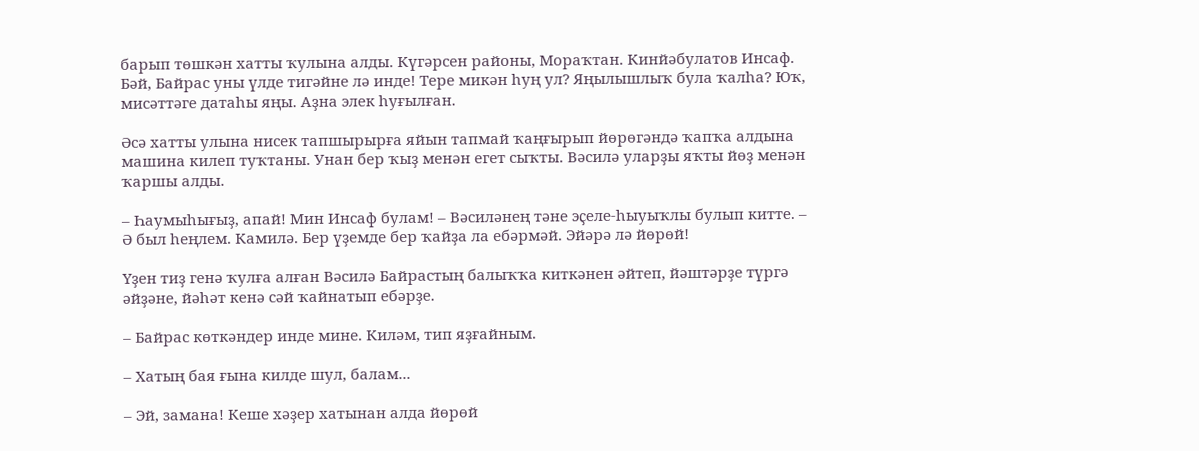барып төшкән хатты ҡулына алды. Күгәрсен районы, Мораҡтан. Кинйәбулатов Инсаф. Бәй, Байрас уны үлде тигәйне лә инде! Тере микән һуң ул? Яңылышлыҡ була ҡалһа? Юҡ, мисәттәге датаһы яңы. Аҙна элек һуғылған.

Әсә хатты улына нисек тапшырырға яйын тапмай ҡаңғырып йөрөгәндә ҡапҡа алдына машина килеп туҡтаны. Унан бер ҡыҙ менән егет сыҡты. Вәсилә уларҙы яҡты йөҙ менән ҡаршы алды.

– Һаумыһығыҙ, апай! Мин Инсаф булам! – Вәсиләнең тәне эҫеле-һыуыҡлы булып китте. – Ә был һеңлем. Камилә. Бер үҙемде бер ҡайҙа ла ебәрмәй. Эйәрә лә йөрөй!

Үҙен тиҙ генә ҡулға алған Вәсилә Байрастың балыҡҡа киткәнен әйтеп, йәштәрҙе түргә әйҙәне, йәһәт кенә сәй ҡайнатып ебәрҙе.

– Байрас көткәндер инде мине. Киләм, тип яҙғайным.

– Хатың бая ғына килде шул, балам...

– Эй, замана! Кеше хәҙер хатынан алда йөрөй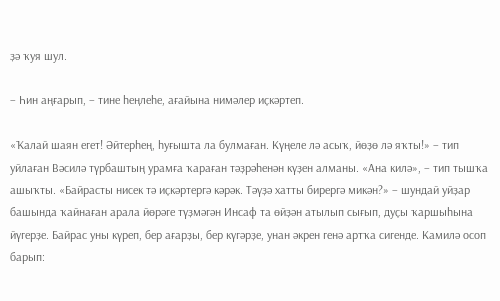ҙә ҡуя шул.

– Һин аңғарып, – тине һеңлеһе, ағайына нимәлер иҫкәртеп.

«Ҡалай шаян егет! Әйтерһең, һуғышта ла булмаған. Күңеле лә асыҡ, йөҙө лә яҡты!» – тип уйлаған Вәсилә түрбаштың урамға ҡараған тәҙрәһенән күҙен алманы. «Ана килә», – тип тышҡа ашыҡты. «Байрасты нисек тә иҫкәртергә кәрәк. Тәүҙә хатты бирергә микән?» – шундай уйҙар башында ҡайнаған арала йөрәге түҙмәгән Инсаф та өйҙән атылып сығып, дуҫы ҡаршыһына йүгерҙе. Байрас уны күреп, бер ағарҙы, бер күгәрҙе, унан әкрен генә артҡа сигенде. Камилә осоп барып: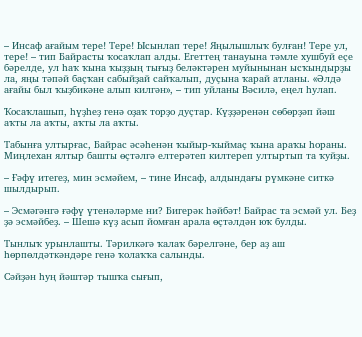– Инсаф ағайым тере! Тере! Ысынлап тере! Яңылышлыҡ булған! Тере ул, тере! – тип Байрасты ҡосаҡлап алды. Егеттең танауына тәмле хушбуй еҫе бәрелде, ул һаҡ ҡына ҡыҙҙың тығыҙ беләктәрен муйынынан ысҡындырҙы ла, яңы тәпәй баҫҡан сабыйҙай сайҡалып, дуҫына ҡарай атланы. «Әлдә ағайы был ҡыҙбикәне алып килгән», – тип уйланы Вәсилә, еңел һулап.

Ҡосаҡлашып, һүҙһеҙ генә оҙаҡ торҙо дуҫтар. Күҙҙәренән сөбөрҙәп йәш аҡты ла аҡты, аҡты ла аҡты.

Табынға ултырғас, Байрас әсәһенән ҡыйыр-ҡыймаҫ ҡына араҡы һораны. Миңлехан ялтыр башты өҫтәлгә елтерәтеп килтереп ултыртып та ҡуйҙы.

– Ғәфү итегеҙ, мин эсмәйем, – тине Инсаф, алдындағы рүмкәне ситкә шылдырып.

– Эсмәгәнгә ғәфү үтенәләрме ни? Бигерәк һәйбәт! Байрас та эсмәй ул. Беҙ ҙә эсмәйбеҙ. – Шешә күҙ асып йомған арала өҫтәлдән юҡ булды.

Тынлыҡ урынлашты. Тәрилкәгә ҡалаҡ бәрелгәне, бер аҙ аш һөрпөлдәткәндәре генә ҡолаҡҡа салынды.

Сәйҙән һуң йәштәр тышҡа сығып,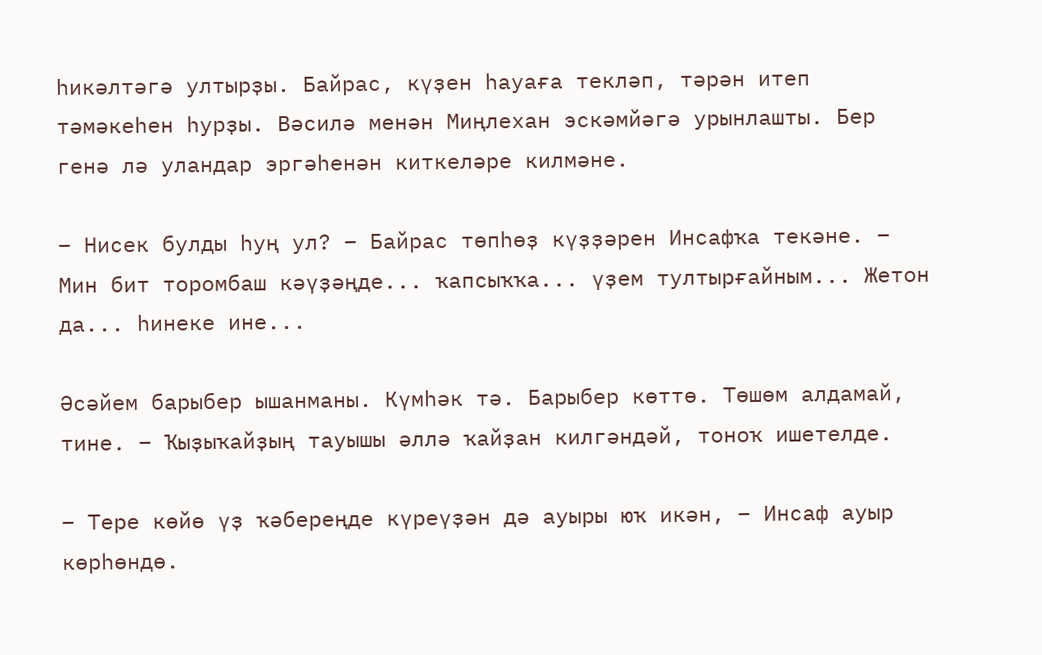һикәлтәгә ултырҙы. Байрас, күҙен һауаға текләп, тәрән итеп тәмәкеһен һурҙы. Вәсилә менән Миңлехан эскәмйәгә урынлашты. Бер генә лә уландар эргәһенән киткеләре килмәне.

– Нисек булды һуң ул? – Байрас төпһөҙ күҙҙәрен Инсафҡа текәне. – Мин бит торомбаш кәүҙәңде... ҡапсыҡҡа... үҙем тултырғайным... Жетон да... һинеке ине...

Әсәйем барыбер ышанманы. Күмһәк тә. Барыбер көттө. Төшөм алдамай, тине. – Ҡыҙыҡайҙың тауышы әллә ҡайҙан килгәндәй, тоноҡ ишетелде.

– Тере көйө үҙ ҡәбереңде күреүҙән дә ауыры юҡ икән, – Инсаф ауыр көрһөндө.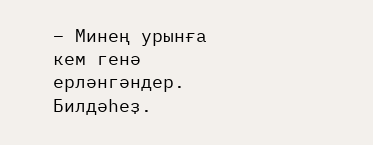– Минең урынға кем генә ерләнгәндер. Билдәһеҙ.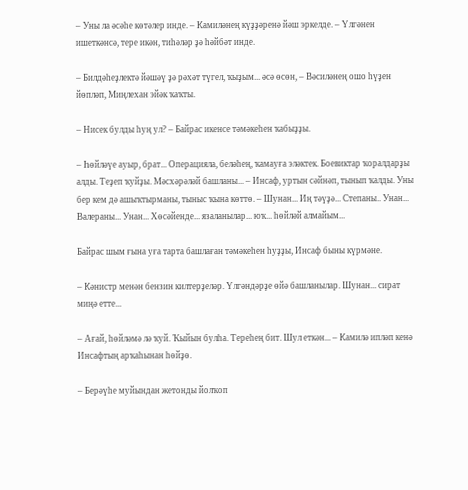– Уны ла әсәһе көтәлер инде. – Камиләнең күҙҙәренә йәш эркелде. – Үлгәнен ишеткәнсә, тере икән, тиһәләр ҙә һәйбәт инде.

– Билдәһеҙлектә йәшәү ҙә рәхәт түгел, ҡыҙым... әсә өсөн, – Вәсиләнең ошо һүҙен йөпләп, Миңлехан эйәк ҡаҡты.

– Нисек булды һуң ул? – Байрас икенсе тәмәкеһен ҡабыҙҙы.

– Һөйләүе ауыр, брат... Операцияла, беләһең, ҡамауға эләктек. Боевиктар ҡоралдарҙы алды. Теҙеп ҡуйҙы. Мәсхәрәләй башланы... – Инсаф, уртын сәйнәп, тынып ҡалды. Уны бер кем дә ашыҡтырманы, тыныс ҡына көттө. – Шунан... Иң тәүҙә... Степаны.. Унан... Валераны... Унан... Хөсәйенде... язаланылар... юҡ... һөйләй алмайым...

Байрас шым ғына уға тарта башлаған тәмәкеһен һуҙҙы, Инсаф быны күрмәне.

– Кәнистр менән бензин килтерҙеләр. Үлгәндәрҙе өйә башланылар. Шунан... сират миңә етте...

– Ағай, һөйләмә лә ҡуй. Ҡыйын булһа. Тереһең бит. Шул еткән... – Камилә ипләп кенә Инсафтың арҡаһынан һөйҙө.

– Берәүһе муйындан жетонды йолҡоп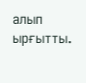алып ырғытты.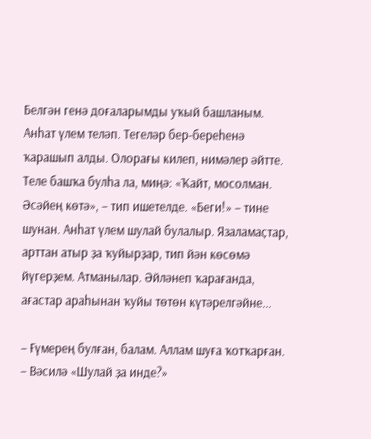Белгән генә доғаларымды уҡый башланым. Анһат үлем теләп. Тегеләр бер-береһенә ҡарашып алды. Олорағы килеп, нимәлер әйтте. Теле башҡа булһа ла, миңә: «Ҡайт, мосолман. Әсәйең көтә», – тип ишетелде. «Беги!» – тине шунан. Анһат үлем шулай булалыр. Язаламаҫтар, арттан атыр ҙа ҡуйырҙар, тип йән көсөмә йүгерҙем. Атманылар. Әйләнеп ҡарағанда, ағастар араһынан ҡуйы төтөн күтәрелгәйне...

– Ғүмерең булған, балам. Аллам шуға ҡотҡарған. – Вәсилә «Шулай ҙа инде?»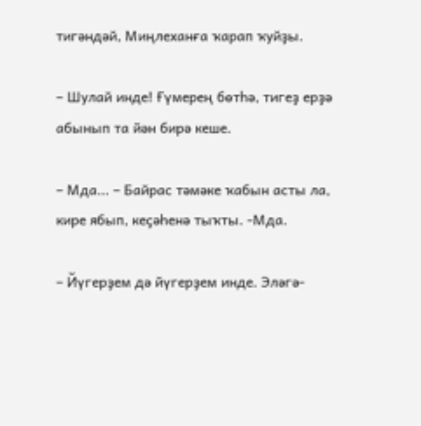тигәндәй, Миңлеханға ҡарап ҡуйҙы.

– Шулай инде! Ғүмерең бөтһә, тигеҙ ерҙә абынып та йән бирә кеше.

– Мда... – Байрас тәмәке ҡабын асты ла, кире ябып, кеҫәһенә тыҡты. -Мда.

– Йүгерҙем дә йүгерҙем инде. Эләгә-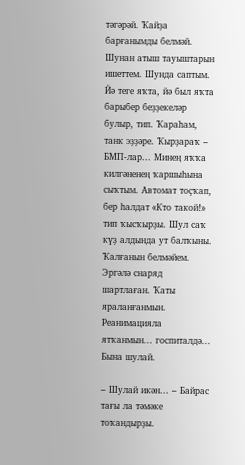тәгәрәй. Ҡайҙа барғанымды белмәй. Шунан атыш тауыштарын ишеттем. Шунда саптым. Йә теге яҡта, йә был яҡта барыбер беҙҙекеләр булыр, тип. Ҡараһам, танк эҙҙәре. Ҡырҙараҡ – БМП-лар... Минең яҡҡа килгәненең ҡаршыһына сыҡтым. Автомат тоҫҡап, бер һалдат «Кто такой!» тип ҡысҡырҙы. Шул саҡ күҙ алдында ут балҡыны. Ҡалғанын белмәйем. Эргәлә снаряд шартлаған. Ҡаты яраланғанмын. Реанимацияла ятҡанмын... госпиталдә... Бына шулай.

– Шулай икән... – Байрас тағы ла тәмәке тоҡандырҙы.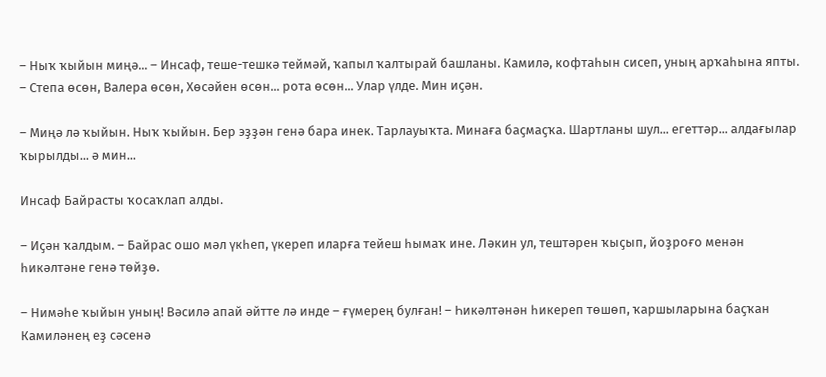– Ныҡ ҡыйын миңә... – Инсаф, теше-тешкә теймәй, ҡапыл ҡалтырай башланы. Камилә, кофтаһын сисеп, уның арҡаһына япты. – Степа өсөн, Валера өсөн, Хөсәйен өсөн... рота өсөн... Улар үлде. Мин иҫән.

– Миңә лә ҡыйын. Ныҡ ҡыйын. Бер эҙҙән генә бара инек. Тарлауыҡта. Минаға баҫмаҫҡа. Шартланы шул... егеттәр... алдағылар ҡырылды... ә мин...

Инсаф Байрасты ҡосаҡлап алды.

– Иҫән ҡалдым. – Байрас ошо мәл үкһеп, үкереп иларға тейеш һымаҡ ине. Ләкин ул, тештәрен ҡыҫып, йоҙроғо менән һикәлтәне генә төйҙө.

– Нимәһе ҡыйын уның! Вәсилә апай әйтте лә инде – ғүмерең булған! – Һикәлтәнән һикереп төшөп, ҡаршыларына баҫҡан Камиләнең еҙ сәсенә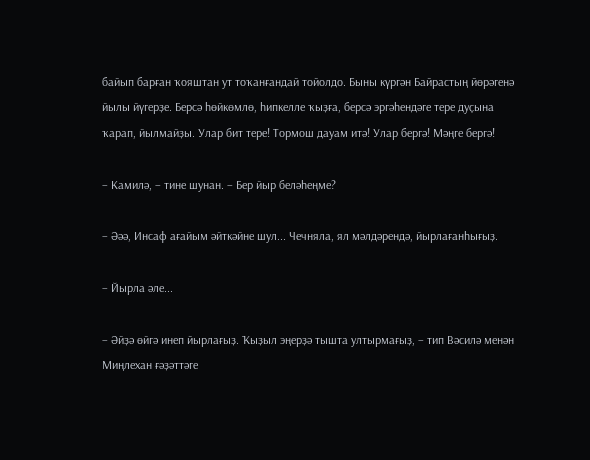байып барған ҡояштан ут тоҡанғандай тойолдо. Быны күргән Байрастың йөрәгенә йылы йүгерҙе. Берсә һөйкөмлө, һипкелле ҡыҙға, берсә эргәһендәге тере дуҫына ҡарап, йылмайҙы. Улар бит тере! Тормош дауам итә! Улар бергә! Мәңге бергә!

– Камилә, – тине шунан. – Бер йыр беләһеңме?

– Әәә, Инсаф ағайым әйткәйне шул... Чечняла, ял мәлдәрендә, йырлағанһығыҙ.

– Йырла әле...

– Әйҙә өйгә инеп йырлағыҙ. Ҡыҙыл эңерҙә тышта ултырмағыҙ, – тип Вәсилә менән Миңлехан ғәҙәттәге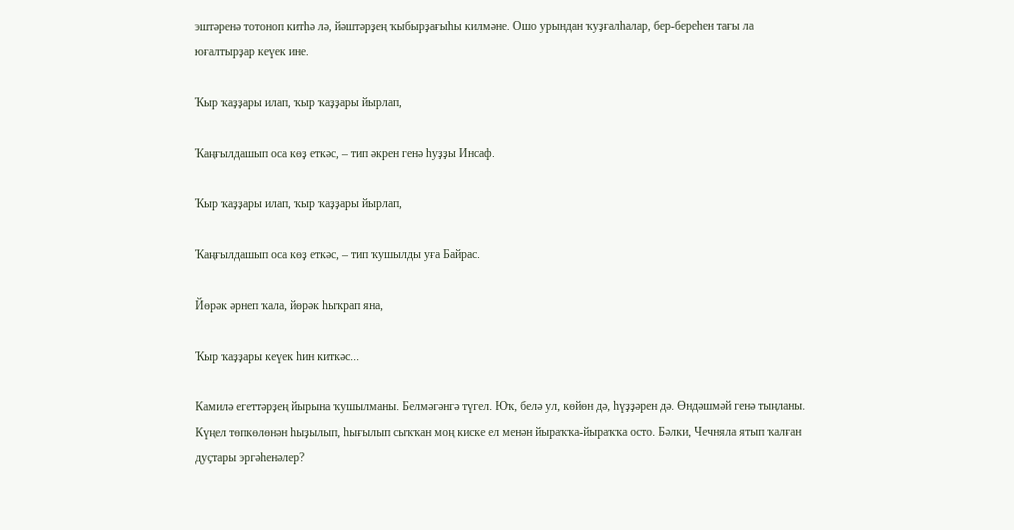эштәренә тотоноп китһә лә, йәштәрҙең ҡыбырҙағыһы килмәне. Ошо урындан ҡуҙғалһалар, бер-береһен тағы ла юғалтырҙар кеүек ине.

Ҡыр ҡаҙҙары илап, ҡыр ҡаҙҙары йырлап,

Ҡаңғылдашып оса көҙ еткәс, – тип әкрен генә һуҙҙы Инсаф.

Ҡыр ҡаҙҙары илап, ҡыр ҡаҙҙары йырлап,

Ҡаңғылдашып оса көҙ еткәс, – тип ҡушылды уға Байрас.

Йөрәк әрнеп ҡала, йөрәк һыҡрап яна,

Ҡыр ҡаҙҙары кеүек һин киткәс...

Камилә егеттәрҙең йырына ҡушылманы. Белмәгәнгә түгел. Юҡ, белә ул, көйөн дә, һүҙҙәрен дә. Өндәшмәй генә тыңланы. Күңел төпкөлөнән һыҙылып, һығылып сыҡҡан моң киске ел менән йыраҡҡа-йыраҡҡа осто. Бәлки, Чечняла ятып ҡалған дуҫтары эргәһенәлер?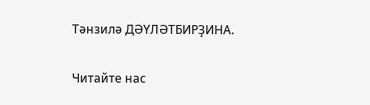Тәнзилә ДӘҮЛӘТБИРҘИНА.

Читайте нас